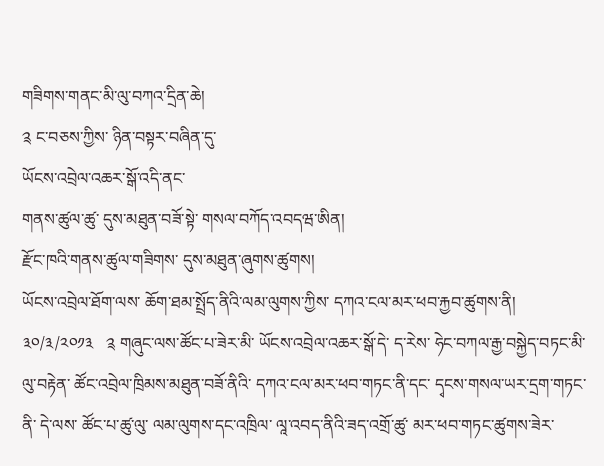གཟིགས་གནང་མི་ལུ་བཀའ་དྲིན་ཆེ།
༉ ང་བཅས་ཀྱིས་ ཉིན་བསྟར་བཞིན་དུ་
ཡོངས་འབྲེལ་འཆར་སྒོ་འདི་ནང་
གནས་ཚུལ་ཚུ་ དུས་མཐུན་བཟོ་སྟེ་ གསལ་བཀོད་འབདཝ་ཨིན།
རྫོང་ཁའི་གནས་ཚུལ་གཟིགས་ དུས་མཐུན་ཞུགས་ཚུགས།
ཡོངས་འབྲེལ་ཐོག་ལས་ ཆོག་ཐམ་སྤྲོད་ནིའི་ལམ་ལུགས་ཀྱིས་ དཀའ་ངལ་མར་ཕབ་རྐྱབ་ཚུགས་ནི།
༣༠/༣/༢༠༡༣   ༉ གཞུང་ལས་ཚོང་པ་ཟེར་མི་ ཡོངས་འབྲེལ་འཆར་སྒོ་དེ་ ད་རེས་ ཧེང་བཀལ་རྒྱ་བསྐྱེད་བཏང་མི་ལུ་བརྟེན་ ཚོང་འབྲེལ་ཁྲིམས་མཐུན་བཟོ་ནིའི་ དཀའ་ངལ་མར་ཕབ་གཏང་ནི་དང་ དྭངས་གསལ་ཡར་དྲག་གཏང་ནི་ དེ་ལས་ ཚོང་པ་ཚུ་ལུ་ ལམ་ལུགས་དང་འཁྲིལ་ ལཱ་འབད་ནིའི་ཟད་འགྲོ་ཚུ་ མར་ཕབ་གཏང་ཚུགས་ཟེར་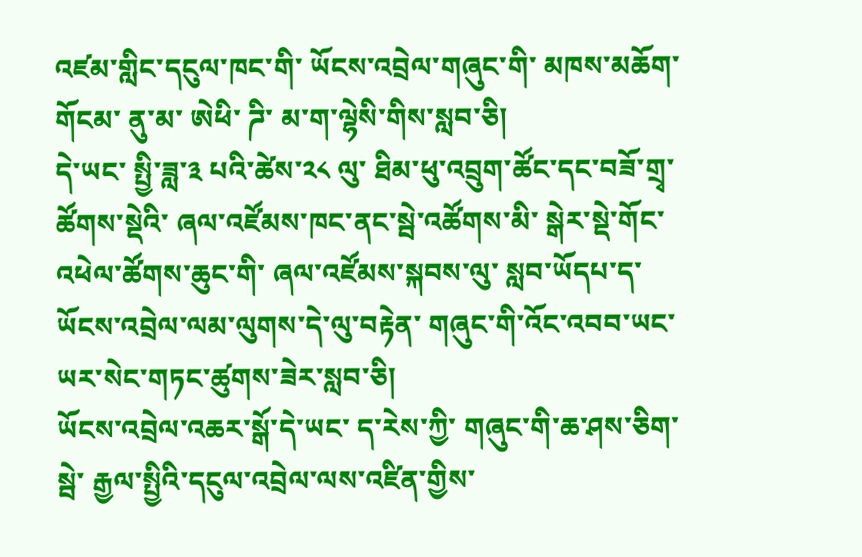འཛམ་གླིང་དངུལ་ཁང་གི་ ཡོངས་འབྲེལ་གཞུང་གི་ མཁས་མཆོག་གོངམ་ ནུ་མ་ ཨེཕི་ ཌི་ མ་ག་ལྷེསི་གིས་སླབ་ཅི།
དེ་ཡང་ སྤྱི་ཟླ་༣ པའི་ཚེས་༢༨ ལུ་ ཐིམ་ཕུ་འབྲུག་ཚོང་དང་བཟོ་གྲྭ་ཚོགས་སྡེའི་ ཞལ་འཛོམས་ཁང་ནང་སྦེ་འཚོགས་མི་ སྒེར་སྡེ་གོང་འཕེལ་ཚོགས་ཆུང་གི་ ཞལ་འཛོམས་སྐབས་ལུ་ སླབ་ཡོདཔ་ད་ ཡོངས་འབྲེལ་ལམ་ལུགས་དེ་ལུ་བརྟེན་ གཞུང་གི་འོང་འབབ་ཡང་ ཡར་སེང་གཏང་ཚུགས་ཟེར་སླབ་ཅི།
ཡོངས་འབྲེལ་འཆར་སྒོ་དེ་ཡང་ ད་རེས་ཀྱི་ གཞུང་གི་ཆ་ཤས་ཅིག་སྦེ་ རྒྱལ་སྤྱིའི་དངུལ་འབྲེལ་ལས་འཛིན་གྱིས་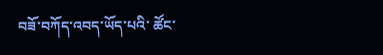བཟོ་བཀོད་འབད་ཡོད་པའི་ ཚོང་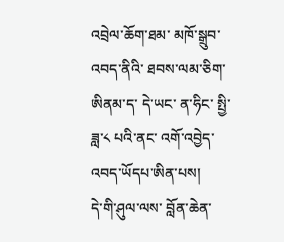འབྲེལ་ཆོག་ཐམ་ མཁོ་སྒྲུབ་འབད་ནིའི་ ཐབས་ལམ་ཅིག་ཨིནམ་ད་ དེ་ཡང་ ན་ཧིང་ སྤྱི་ཟླ་༨ པའི་ནང་ འགོ་འབྱེད་འབད་ཡོདཔ་ཨིན་པས།
དེ་གི་ཤུལ་ལས་ བློན་ཆེན་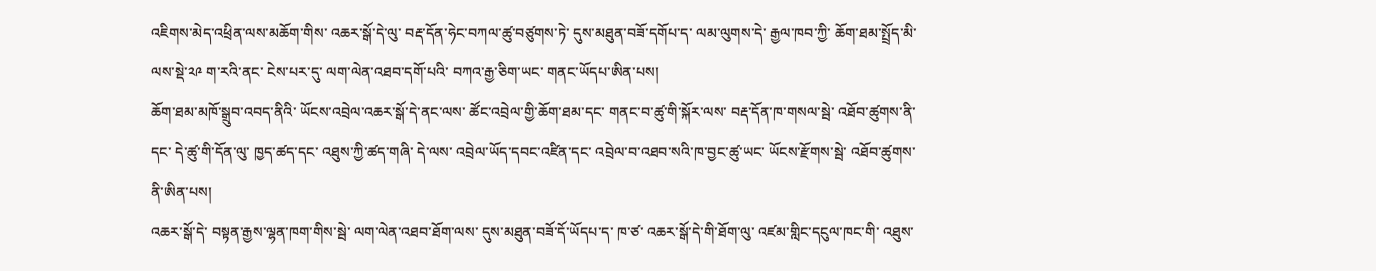འཇིགས་མེད་འཕྲིན་ལས་མཆོག་གིས་ འཆར་སྒོ་དེ་ལུ་ བརྡ་དོན་ཧེང་བཀལ་ཚུ་བཙུགས་ཏེ་ དུས་མཐུན་བཟོ་དགོཔ་ད་ ལམ་ལུགས་དེ་ རྒྱལ་ཁབ་ཀྱི་ ཆོག་ཐམ་སྤྲོད་མི་ལས་སྡེ་༢༩ ག་རའི་ནང་ ངེས་པར་དུ་ ལག་ལེན་འཐབ་དགོ་པའི་ བཀའ་རྒྱ་ཅིག་ཡང་ གནང་ཡོདཔ་ཨིན་པས།
ཆོག་ཐམ་མཁོ་སྒྲུབ་འབད་ནིའི་ ཡོངས་འབྲེལ་འཆར་སྒོ་དེ་ནང་ལས་ ཚོང་འབྲེལ་གྱི་ཆོག་ཐམ་དང་ གནང་བ་ཚུ་གི་སྐོར་ལས་ བརྡ་དོན་ཁ་གསལ་སྦེ་ འཐོབ་ཚུགས་ནི་དང་ དེ་ཚུ་གི་དོན་ལུ་ ཁྱད་ཚད་དང་ འཐུས་ཀྱི་ཚད་གཞི་ དེ་ལས་ འབྲེལ་ཡོད་དབང་འཛིན་དང་ འབྲེལ་བ་འཐབ་སའི་ཁ་བྱང་ཚུ་ཡང་ ཡོངས་རྫོགས་སྦེ་ འཐོབ་ཚུགས་ནི་ཨིན་པས།
འཆར་སྒོ་དེ་ བསྟན་རྒྱས་ལྷན་ཁག་གིས་སྦེ་ ལག་ལེན་འཐབ་ཐོག་ལས་ དུས་མཐུན་བཟོ་དོ་ཡོདཔ་ད་ ཁ་ཙ་ འཆར་སྒོ་དེ་གི་ཐོག་ལུ་ འཛམ་གླིང་དངུལ་ཁང་གི་ འཐུས་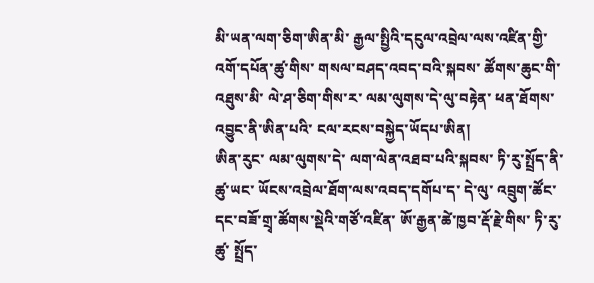མི་ཡན་ལག་ཅིག་ཨིན་མི་ རྒྱལ་སྤྱིའི་དངུལ་འབྲེལ་ལས་འཛིན་གྱི་ འགོ་དཔོན་ཚུ་གིས་ གསལ་བཤད་འབད་བའི་སྐབས་ ཚོགས་ཆུང་གི་འཐུས་མི་ ལེ་ཤ་ཅིག་གིས་ར་ ལམ་ལུགས་དེ་ལུ་བརྟེན་ ཕན་ཐོགས་འབྱུང་ནི་ཨིན་པའི་ ངལ་རངས་བསྐྱེད་ཡོདཔ་ཨིན།
ཨིན་རུང་ ལམ་ལུགས་དེ་ ལག་ལེན་འཐབ་པའི་སྐབས་ ཏི་རུ་སྤྲོད་ནི་ཚུ་ཡང་ ཡོངས་འབྲེལ་ཐོག་ལས་འབད་དགོཔ་ད་ དེ་ལུ་ འབྲུག་ཚོང་དང་བཟོ་གྲྭ་ཚོགས་སྡེའི་གཙོ་འཛིན་ ཨོ་རྒྱན་ཚེ་ཁྱབ་རྡོ་རྗེ་གིས་ ཏི་རུ་ཚུ་ སྤྲོད་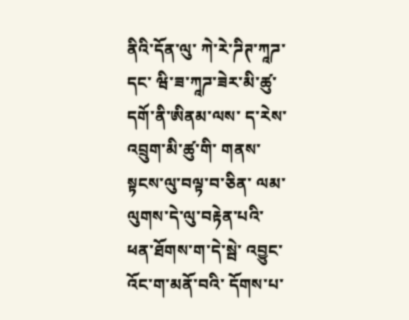ནིའི་དོན་ལུ་ ཀེ་རེ་ཌིཊ་ཀཱཌ་དང་ ཝི་ཟ་ཀཱཌ་ཟེར་མི་ཚུ་ དགོ་ནི་ཨིནམ་ལས་ ད་རེས་ འབྲུག་མི་ཚུ་གི་ གནས་སྟངས་ལུ་བལྟ་བ་ཅིན་ ལམ་ལུགས་དེ་ལུ་བརྟེན་པའི་ ཕན་ཐོགས་ག་དེ་སྦེ་ འབྱུང་འོང་ག་མནོ་བའི་ དོགས་པ་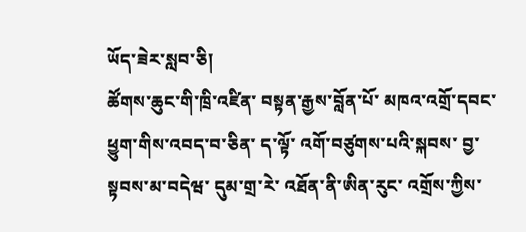ཡོད་ཟེར་སླབ་ཅི།
ཚོགས་ཆུང་གི་ཁྲི་འཛིན་ བསྟན་རྒྱས་བློན་པོ་ མཁའ་འགྲོ་དབང་ཕྱུག་གིས་འབད་བ་ཅིན་ ད་ལྟོ་ འགོ་བཙུགས་པའི་སྐབས་ བྱ་སྟབས་མ་བདེཝ་ དུམ་གྲ་རེ་ འཐོན་ནི་ཨིན་རུང་ འགྲོས་ཀྱིས་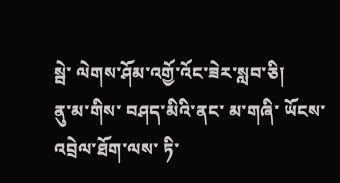སྦེ་ ལེགས་ཤོམ་འགྱོ་འོང་ཟེར་སླབ་ཅི།
ནུ་མ་གིས་ བཤད་མིའི་ནང་ མ་གཞི་ ཡོངས་འབྲེལ་ཐོག་ལས་ ཏི་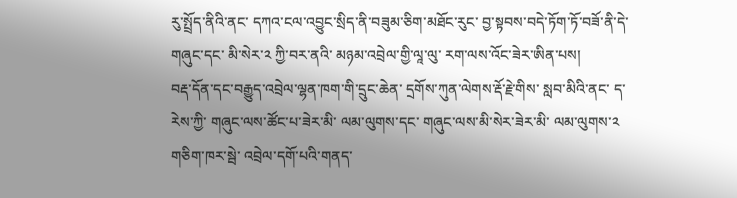རུ་སྤྲོད་ནིའི་ནང་ དཀའ་ངལ་འབྱུང་སྲིད་ནི་བཟུམ་ཅིག་མཐོང་རུང་ བྱ་སྟབས་བདེ་ཏོག་ཏོ་བཟོ་ནི་དེ་ གཞུང་དང་ མི་སེར་༢ ཀྱི་བར་ནའི་ མཉམ་འབྲེལ་གྱི་ལཱ་ལུ་ རག་ལས་འོང་ཟེར་ཨིན་པས།
བརྡ་དོན་དང་བརྒྱུད་འབྲེལ་ལྷན་ཁག་གི་དྲུང་ཆེན་ དྲགོས་ཀུན་ལེགས་རྡོ་རྗེ་གིས་ སླབ་མིའི་ནང་ ད་རེས་ཀྱི་ གཞུང་ལས་ཚོང་པ་ཟེར་མི་ ལམ་ལུགས་དང་ གཞུང་ལས་མི་སེར་ཟེར་མི་ ལམ་ལུགས་༢ གཅིག་ཁར་སྦེ་ འབྲེལ་དགོ་པའི་གནད་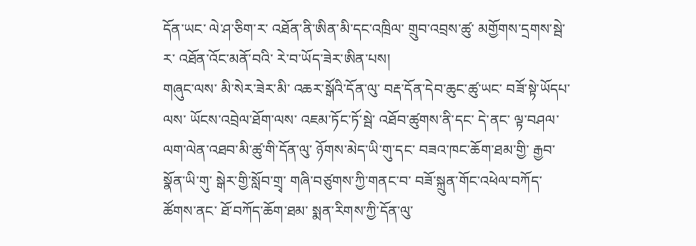དོན་ཡང་ ལེ་ཤ་ཅིག་ར་ འཐོན་ནི་ཨིན་མི་དང་འཁྲིལ་ གྲུབ་འབྲས་ཚུ་ མགྱོགས་དྲགས་སྦེ་ར་ འཐོན་འོང་མནོ་བའི་ རེ་བ་ཡོད་ཟེར་ཨིན་པས།
གཞུང་ལས་ མི་སེར་ཟེར་མི་ འཆར་སྒོའི་དོན་ལུ་ བརྡ་དོན་དེབ་ཆུང་ཚུ་ཡང་ བཟོ་སྟེ་ཡོདཔ་ལས་ ཡོངས་འབྲེལ་ཐོག་ལས་ འཇམ་ཏོང་ཏོ་སྦེ་ འཐོབ་ཚུགས་ནི་དང་ དེ་ནང་ ལྟ་བཤལ་ལག་ལེན་འཐབ་མི་ཚུ་གི་དོན་ལུ་ ཉོགས་མེད་ཡི་གུ་དང་ བཟའ་ཁང་ཆོག་ཐམ་གྱི་ རྒྱབ་སྣོན་ཡི་གུ་ སྒེར་གྱི་སློབ་གྲྭ་ གཞི་བཙུགས་ཀྱི་གནང་བ་ བཟོ་སྐྲུན་གོང་འཕེལ་བཀོད་ཚོགས་ནང་ ཐོ་བཀོད་ཆོག་ཐམ་ སྨན་རིགས་ཀྱི་དོན་ལུ་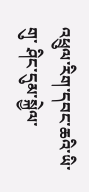འཕྲུལ་རིག་དབང་ཆའི་ཡི་གུ་ ཤིང་དུམ་སྐྱེལ་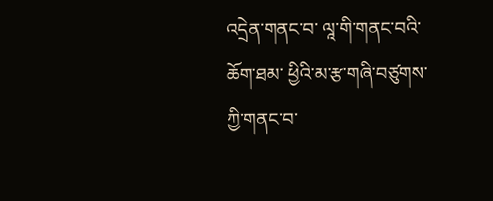འདྲེན་གནང་བ་ ལཱ་གི་གནང་བའི་ཆོག་ཐམ་ ཕྱིའི་མ་རྩ་གཞི་བཙུགས་ཀྱི་གནང་བ་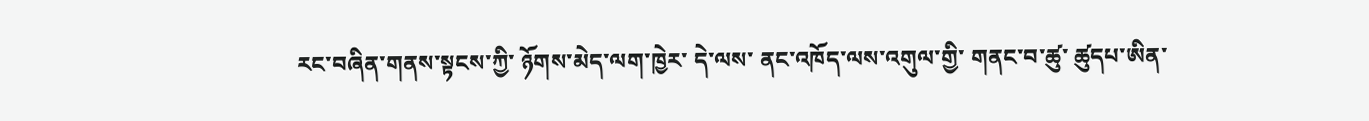རང་བཞིན་གནས་སྟངས་ཀྱི་ ཉོགས་མེད་ལག་ཁྱེར་ དེ་ལས་ ནང་འཁོད་ལས་འགུལ་གྱི་ གནང་བ་ཚུ་ ཚུདཔ་ཨིན་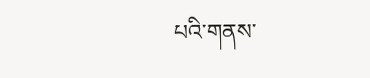པའི་གནས་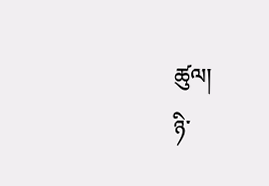ཚུལ།
ཉི་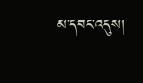མ་དབང་འདུས།